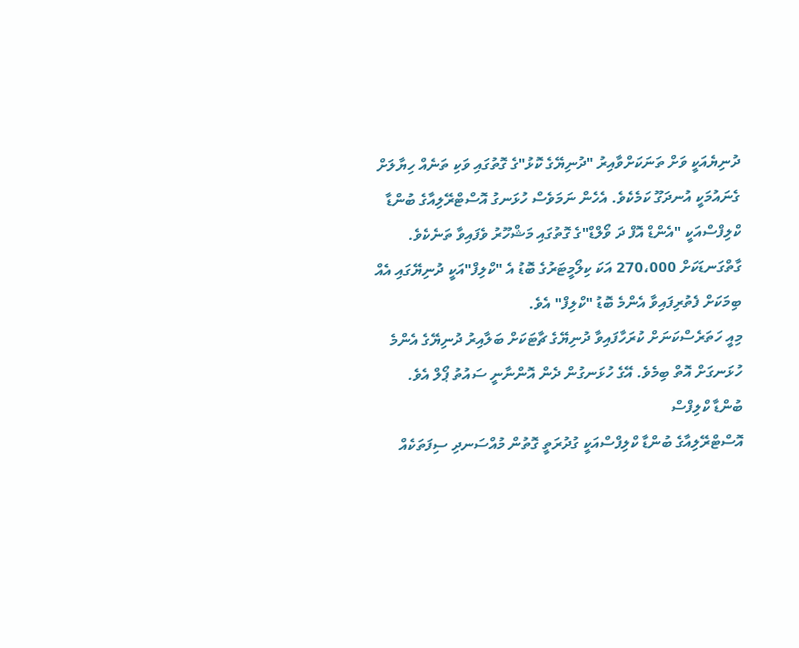ދުނިޔެއަކީ ވަށް ތަނަކަށްވާއިރު "ދުނިޔޭގެ ކޮޅު"ގެ ގޮތުގައި ވަކި ތަނެއް ހިޔާލަށް ގެނައުމަކީ އުނދަގޫ ކަމެކެވެ. އެހެން ނަމަވެސް ހުޅަނގު އޮސްޓްރޭލިއާގެ ބުންޑާ ކްލިފްސްއަކީ "އެންޑް އޮފް ދަ ވޯލްޑް"ގެ ގޮތުގައި މަޝްހޫރު ވެފައިވާ ތަނެކެވެ.
ގާތްގަނޑަކަށް 270،000 އަކަ ކިލޯމީޓަރުގެ ބޮޑު އެ "ކްލިފް"އަކީ ދުނިޔޭގައި އެއް ބިމަކަށް ފެތުރިފައިވާ އެންމެ ބޮޑު "ކްލިފް" އެވެ.
މިއީ ހަތަރެސްކަނަށް ކުރަހާފައިވާ ދުނިޔޭގެ ޗާޓަކަށް ބަލާއިރު ދުނިޔޭގެ އެންމެ ހުޅަނގަށް އޮތް ބިމެވެ. އޭގެ ހުޅަނގުން ދެން އޮންނާނީ ސައުތު ޕޯލް އެވެ.
ބުންޑާ ކްލިފްސް
އޮސްޓްރޭލިއާގެ ބުންޑާ ކްލިފްސްއަކީ ގުދުރަތީ ގޮތުން މުއްސަނދި ސިފަތަކެއް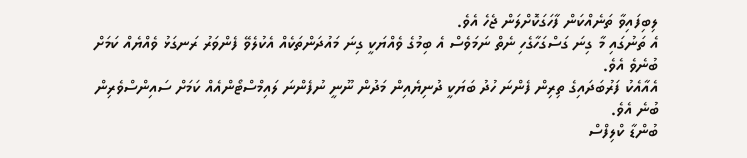ލިބިފައިވާ ތަނެއްކަން ފާހަގަކޮށްލަން ޖެހެ އެވެ.
އެ ތަނުގައި މާ ގިނަ ގަސްގަހާގެހި ނެތް ނަމަވެސް އެ ބިމުގެ ވެއްޔަކީ ގިނަ މައުދަންތަކެއް އެކުލެވޭ ފެންވަރު ރަނގަޅު ވެއްޔެއް ކަމަށް ބުނެވެ އެވެ.
އެއާއެކު ފަރުބަދައިގެ ތިރިން ފެންނަ ހުދު ބަޔަކީ ދުނިޔެއިން މަދުން ނޫނީ ނުފެންނަ ލައިމްސްޓޯންއެއް ކަމަށް ސައިންސްވެރިން ބުނެ އެވެ.
ބުންޑާ ކްލިފްސް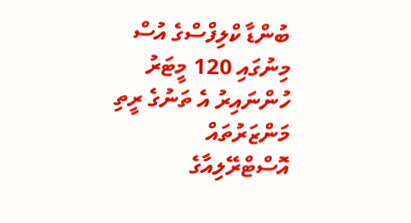ބުންޑާ ކްލިފްސްގެ އުސް މިނުގައި 120 މީޓަރު ހުންނައިރު އެ ތަނުގެ ރީތި މަންޒަރުތައް އޮސްޓްރޭލިއާގެ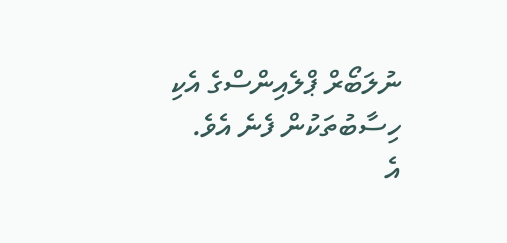ނުލަބޯރް ޕްލެއިންސްގެ އެކި ހިސާބުތަކުން ފެނެ އެވެ.
އެ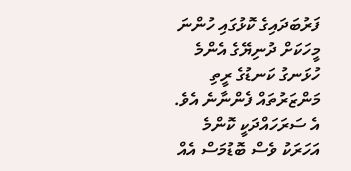ފަރުބަދައިގެ ކޮޅުގައި ހުންނަ މީހަކަށް ދުނިޔޭގެ އެންމެ ހުޅަނގު ކަނޑުގެ ރީތި މަންޒަރުތައް ފެންނާނެ އެވެ.
އެ ސަރަހައްދަކީ ކޮންމެ އަހަރަކު ވެސް ބޮޑުމަސް އެއް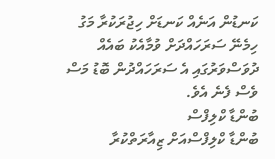ކަނޑުން އަނެއް ކަނޑަށް ހިޖުރަކުރާ މަގު ހިމެނޭ ސަރަހައްދަށް ވުމާއެކު ބައެއް ދުވަސްވަރުގައި އެ ސަރަހައްދުން ބޮޑު މަސް ވެސް ފެނެ އެވެ.
ބުންޑާ ކްލިފްސް
ބުންޑާ ކްލިފްސްއަށް ޒިއާރަތްކުރާ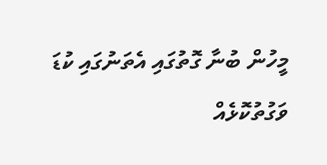މީހުން ބުނާ ގޮތުގައި އެތަނުގައި ކުޑަ ވަގުތުކޮޅެއް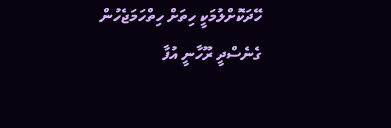ހޭދަކޮށްލުމަކީ ހިތަށް ހިތްހަމަޖެހުން ގެނެސްދީ ރޫހާނީ އުފާ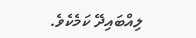ލިއްބައިދޭ ކަމެކެވެ.